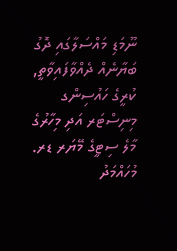ނޫމަޑި މައްސަލާގައި ދޮގު ބަޔާނެއް ދެއްވާފައިވާތީ, ކުރީގެ ހައުސިންގ މިނިސްޓަރ އަދި މިހާރުގެ މާލެ ސިޓީގެ މޭޔަރ ޑރ. މުހައްމަދު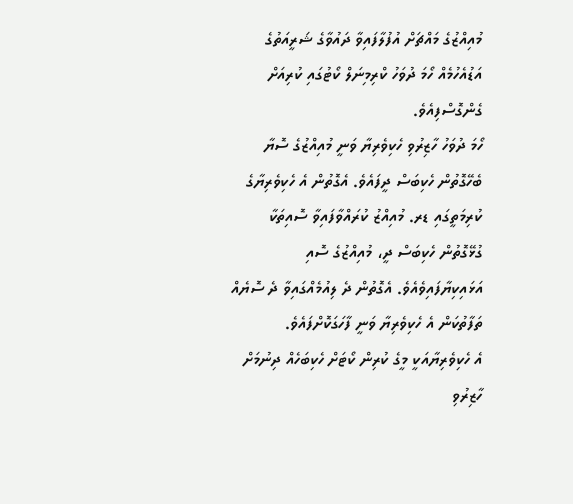މުއިއްޒުގެ މައްޗަށް އުފުލާފައިވާ ދައުވާގެ ޝަރީއަތުގެ އަޑުއެހުމެއް ހޯމަ ދުވަހު ކްރިމިނަލް ކޯޓުގައި ކުރިއަށް ގެންގޮސްފިއެވެ.
ހޯމަ ދުވަހު ހާޒިރުވި ހެކިވެރިޔާ ވަނީ މުއިއްޒުގެ ސޮޔާ ބެހޭގޮތުން ހެކިބަސް ދީފައެވެ. އެގޮތުން އެ ހެކިވެރިޔާގެ ކުރިމަތީގައި ޑރ. މުއިއްޒު ކުރައްވާފައިވާ ސޮއިތަކާ ގުޅޭގޮތުން ހެކިބަސް ދީ، މުއިއްޒުގެ ސޮއި އަޅައިކިޔާފައިވެއެވެ. އެގޮތުން ދެ ލިއުމެއްގައިވާ ދެ ސޮޔެއް ތަފާތުކަން އެ ހެކިވެރިޔާ ވަނީ ފާހަގަކޮށްފައެވެ.
އެ ހެކިވެރިޔާއަކީ މީގެ ކުރިން ކޯޓަށް ހެކިބަހެއް ދިނުމަށް ހާޒިރުވި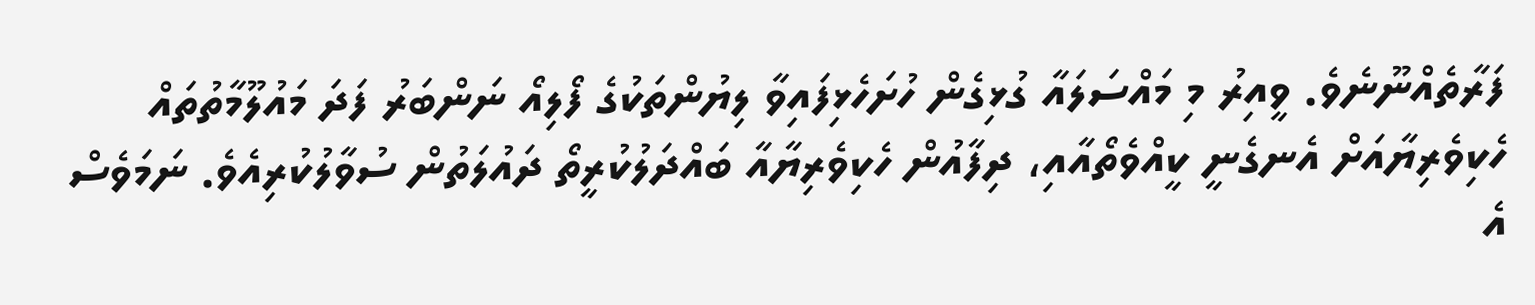ފަރާތެއްނޫނެވެ. ވީއިރު މި މައްސަލައާ ގުޅިގެން ހުށަހެޅިފައިވާ ލިޔުންތަކުގެ ފޯލިއޯ ނަންބަރު ފަދަ މައުލޫމާތުތައް ހެކިވެރިޔާއަށް އެނގެނީ ކީއްވެތޯއާއި، ދިފާއުން ހެކިވެރިޔާއާ ބައްދަލުކުރީތޯ ދައުލަތުން ސުވާލުކުރިއެވެ. ނަމަވެސް އެ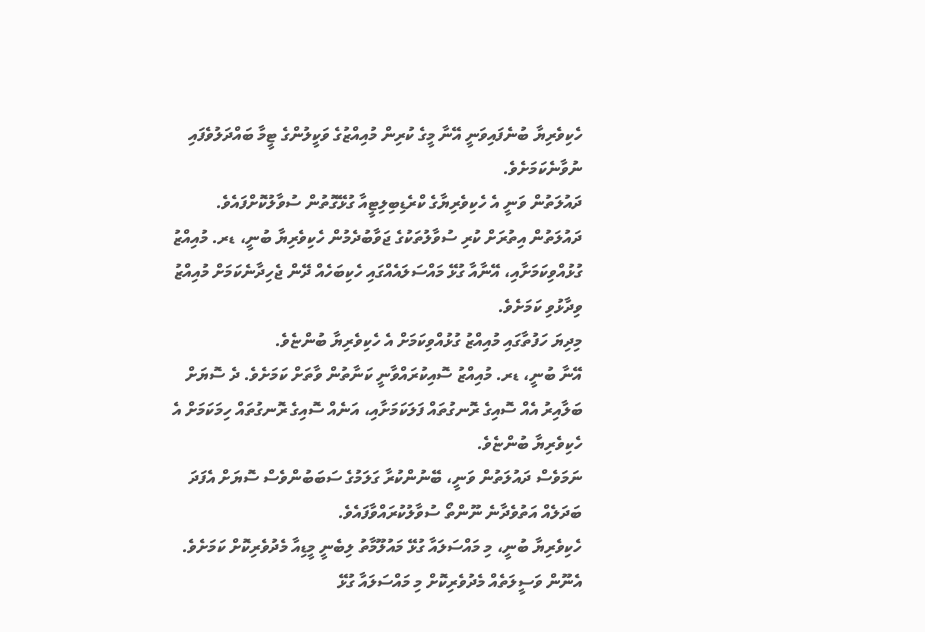ހެކިވެރިޔާ ބުނެފައިވަނީ އޭނާ މީގެ ކުރިން މުއިއްޒުގެ ވަކީލުންގެ ޓީމާ ބައްދަލުވެފައި ނުވާނެކަމަށެވެ.
ދައުލަތުން ވަނީ އެ ހެކިވެރިޔާގެ ކްރެޑިބިލިޓީއާ ގުޅޭގޮތުން ސުވާލުކޮށްފައެވެ.
ދައުލަތުން އިތުރަށް ކުރި ސުވާލުތަކުގެ ޖަވާބުދެމުން ހެކިވެރިޔާ ބުނީ، ޑރ. މުއިއްޒު ގުޅުއްވިކަމަށާއި، އޭނާއާ ގުޅޭ މައްސަލައެއްގައި ހެކިބަހެއް ދޭން ޖެހިދާނެކަމަށް މުއިއްޒު ވިދާޅުވި ކަމަށެވެ.
މިދިޔަ ހަފުތާގައި މުއިއްޒު ގުޅުއްވިކަމަށް އެ ހެކިވެރިޔާ ބުންޏެވެ.
އޭނާ ބުނީ، ޑރ. މުއިއްޒު ސޮއިކުރައްވާނީ ކަނާތުން ވާތަށް ކަމަށެވެ. ދެ ސޮޔަށް ބަލާއިރު އެއް ސޮއިގެ ރޮނގުތައް ފަލަކަމަށާއި، އަނެއް ސޮއިގެ ރޮނގުތައް ހިމަކަމަށް އެ ހެކިވެރިޔާ ބުންޏެވެ.
ނަމަވެސް ދައުލަތުން ވަނީ، ބޭނުންކުރާ ގަލަމުގެ ސަބަބުންވެސް ސޮޔަށް އެފަދަ ބަދަލެއް އަތުވެދާނެ ނޫންތޯ ސުވާލުކުރައްވާފައެވެ.
ހެކިވެރިޔާ ބުނީ، މި މައްސަލައާ ގުޅޭ މައުލޫމާތު ލިބެނީ މީޑިއާ މެދުވެރިކޮށް ކަމަށެވެ. އެނޫން ވަސީލަތެއް މެދުވެރިކޮށް މި މައްސަލައާ ގުޅޭ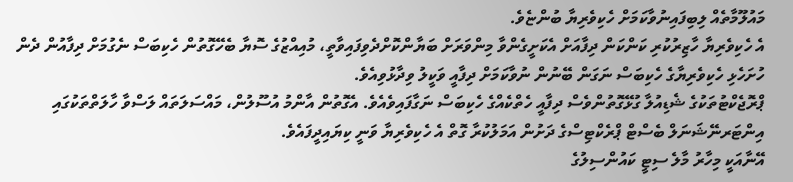މައުލޫމާތެއް ލިބިފައިނުވާކަމަށް ހެކިވެރިޔާ ބުންޏެވެ.
އެ ހެކިވެރިޔާ ހާޒިރުކުރި ކަންކަން ދިފާއަށް އެކަށީގެންވާ މިންވަރަށް ބަޔާންކޮށްދެވިފައިވާތީ، މުއިއްޒުގެ ސޮޔާ ބެހޭގޮތުން ހެކިބަސް ނެގުމަށް ދިފާއުން ދެން ހުށަހެޅި ހެކިވެރިޔާގެ ހެކިބަސް ނަގަން ބޭނުން ނުވާކަމަށް ދިފާއީ ވަކީލު ވިދާޅުވިއެވެ.
ޕްރޮޖެކްޓުތަކުގެ ޝެޑިއުލާ ގުޅޭގޮތުންވެސް ދިފާއީ ހެތްކެއްގެ ހެކިބަސް ނަގާފައިވެއެވެ. އެގޮތުން އާންމު އުސޫލުން، މައްސަލަތައް ލަސްވާ ހާލަތްތަކުގައި އިންޓަރނޭޝަނަލް ބެސްޓް ޕްރެކްޓިސްގެ ދަށުން އަމަލުކުރާ ގޮތް އެ ހެކިވެރިޔާ ވަނީ ކިޔައިދީފައެވެ.
އޭނާއަކީ މިހާރު މާލެ ސިޓީ ކައުންސިލުގެ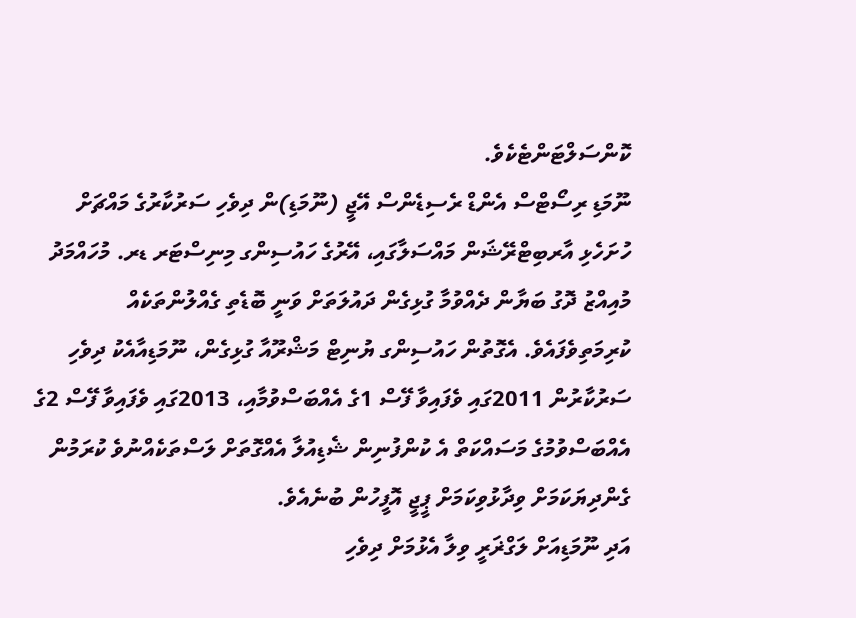ކޮންސަލްޓަންޓެކެވެ.
ނޫމަޑި ރިސޯޓްސް އެންޑް ރެސިޑެންސް އޭޖީ (ނޫމަޑި)ން ދިވެހި ސަރުކާރުގެ މައްޗަށް ހުށަހެޅި އާރބިޓްރޭޝަން މައްސަލާގައި، އޭރުގެ ހައުސިންގ މިނިސްޓަރ ޑރ. މުހައްމަދު މުއިއްޒު ދޮގު ބަޔާން ދެއްވުމާ ގުޅިގެން ދައުލަތަށް ވަނީ ބޮޑެތި ގެއްލުންތަކެއް ކުރިމަތިވެފައެވެ. އެގޮތުން ހައުސިންގ ޔުނިޓް މަޝްރޫއާ ގުޅިގެން، ނޫމަޑިއާއެކު ދިވެހި ސަރުކާރުން 2011ގައި ވެފައިވާ ފޭސް 1ގެ އެއްބަސްވުމާއި، 2013ގައި ވެފައިވާ ފޭސް 2ގެ އެއްބަސްވުމުގެ މަސައްކަތް އެ ކުންފުނިން ޝެޑިއުލާ އެއްގޮތަށް ލަސްތަކެއްނުވެ ކުރަމުން ގެންދިޔަކަމަށް ވިދާޅުވިކަމަށް ޕީޖީ އޮފީހުން ބުނެއެވެ.
އަދި ނޫމަޑިއަށް ލަގްޜަރީ ވިލާ އެޅުމަށް ދިވެހި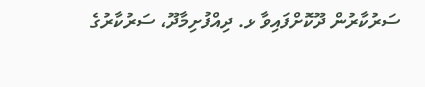ސަރުކާރުން ދޫކޮށްފައިވާ ޅ. ދިއްފުށިމާދޫ، ސަރުކާރުގެ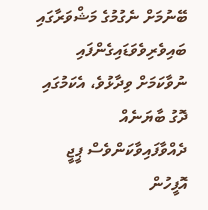ބޭނުމަށް ނެގުމުގެ މަޝްވަރާގައި ބައިވެރިވެވަޑައިގެންފައި ނުވާކަމަށް ވިދާޅުވެ، އެކަމުގައި ދޮގު ބާޔަނެއް ދެއްވާފައިވާކަންވެސް ޕީޖީ އޮފީހުން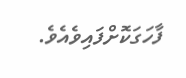ފާހަގަކޮށްފައިވެއެވެ.